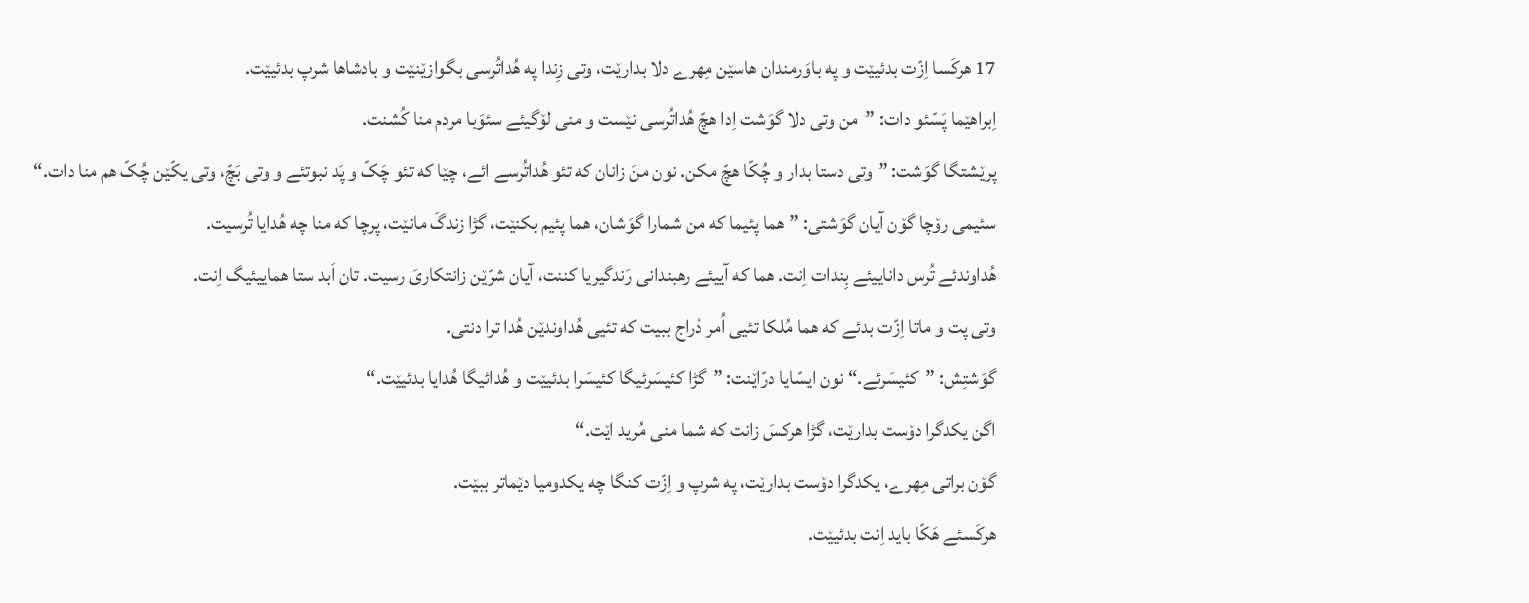17 هرکَسا اِزّت بدئیێت و په باوَرمندان هاسێن مِهرے دلا بدارێت، وتی زِندا په هُداتُرسی بگوازێنێت و بادشاها شرپ بدئیێت.
اِبراهێما پَسّئو دات: ”من وتی دلا گوَشت اِدا هچّ هُداتُرسی نێست و منی لۆگیئے سئوَبا مردم منا کُشنت.
پرێشتگا گوَشت: ”وتی دستا بدار و چُکّا هچّ مکن. نون منَ زانان که تئو هُداتُرسے ائے، چێا که تئو چَکّ و پَد نبوتئے و وتی بَچّ، وتی یکّێن چُکّ هم منا دات.“
سئیمی رۆچا گۆن آیان گوَشتی: ”هما پئیما که من شمارا گوَشان، هما پئیم بکنێت، گڑا زندگَ مانێت، پرچا که منا چه هُدایا تُرسیت.
هُداوندئے تُرس داناییئے بِندات اِنت. هما که آییئے رهبندانی رَندگیریا کننت، آیان شرّێن زانتکاریَ رسیت. تان اَبد ستا هماییئیگ اِنت.
وتی پت و ماتا اِزّت بدئے که هما مُلکا تئیی اُمر دْراج ببیت که تئیی هُداوندێن هُدا ترا دنتی.
گوَشتِش: ”کئیسَرئے.“ نون ایسّایا درّاێنت: ”گڑا کئیسَرئیگا کئیسَرا بدئیێت و هُدائیگا هُدایا بدئیێت.“
اگن یکدگرا دۆست بدارێت، گڑا هرکسَ زانت که شما منی مُرید اێت.“
گۆن براتی مِهرے، یکدگرا دۆست بدارێت، په شرپ و اِزّت کنگا چه یکدومیا دێماتر ببێت.
هرکَسئے هَکّا باید اِنت بدئیێت.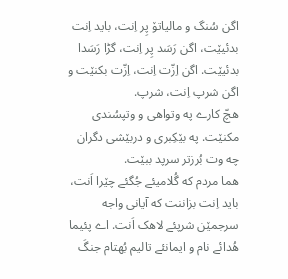اگن سُنگ و مالیاتۆ پِر اِنت، باید اِنت بدئیێت، اگن رَسَد پِر اِنت، گڑا رَسَدا بدئیێت. اگن اِزّت اِنت، اِزّت بکنێت و اگن شرپ اِنت، شرپ.
هچّ کارے په وتواهی و وتپسُندی مکنێت. په بێکِبری و دربێشی دگران چه وت بُرزتر سرپد ببێت.
هما مردم که گُلامیئے جُگئے چێرا اَنت، باید اِنت بزاننت که آیانی واجه سرجمێن شرپئے لاهک اَنت. اے پئیما هُدائے نام و ایمانئے تالیم بُهتام جنگَ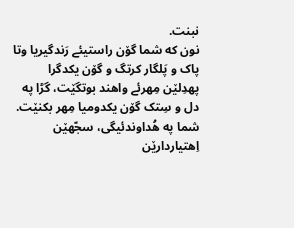نبنت.
نون که شما گۆن راستیئے رَندگیریا وتا پاک و پَلگار کرتگ و گۆن یکدگرا پهدِلێن مِهرئے واهند بوتگێت، گڑا په دل و سِتک گۆن یکدومیا مِهر بکنێت.
شما په هُداوندئیگی، سجّهێن اِهتیاردارێن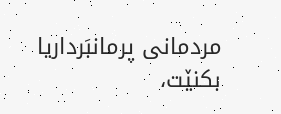مردمانی پرمانبَرداریا بکنێت،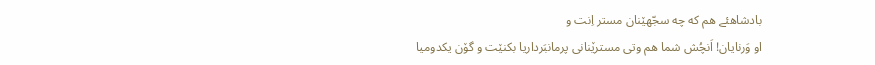بادشاهئے هم که چه سجّهێنان مستر اِنت و
او وَرنایان! اَنچُش شما هم وتی مسترێنانی پرمانبَرداریا بکنێت و گۆن یکدومیا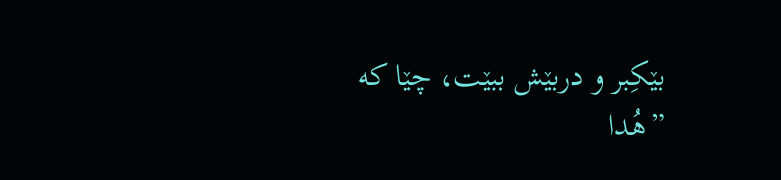بێکِبر و دربێش ببێت، چێا که ”هُدا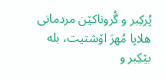پُرکِبر و گُروناکێن مردمانی هلاپا مُهرَ اۆشتیت، بله بێکِبر و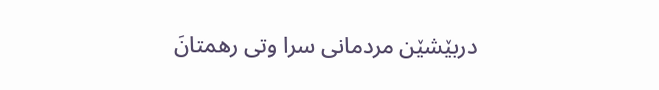دربێشێن مردمانی سرا وتی رهمتانَ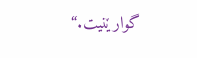گوارێنیت.“